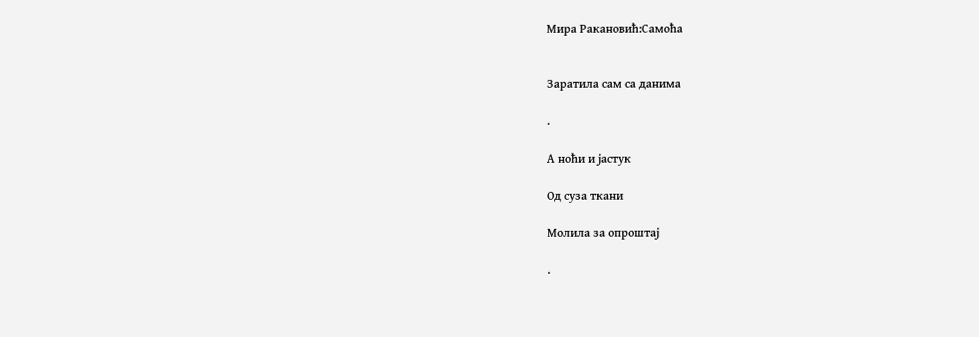Мира Ракановић:Самоћа


Заратила сам са данима

.

А ноћи и јастук

Од суза ткани

Молила за опроштај

.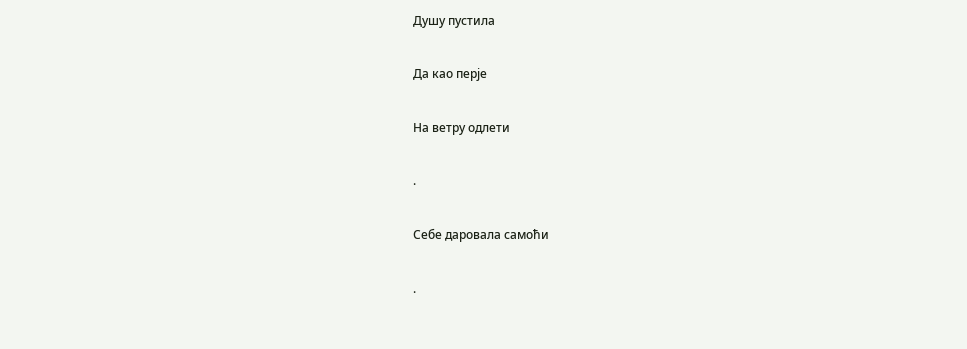Душу пустила

Да као перје

На ветру одлети

.

Себе даровала самоћи

.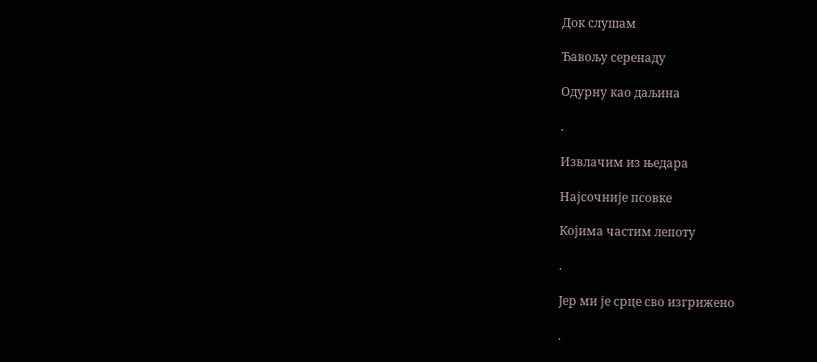Док слушам

Ђавољу серенаду

Одурну као даљина

.

Извлачим из њедара

Најсочније псовке

Којима частим лепоту

.

Јер ми је срце сво изгрижено

.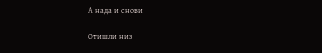А нада и снови

Отишли низ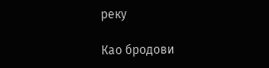реку

Као бродови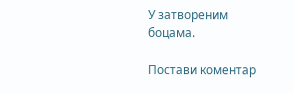У затвореним боцама.

Постави коментар